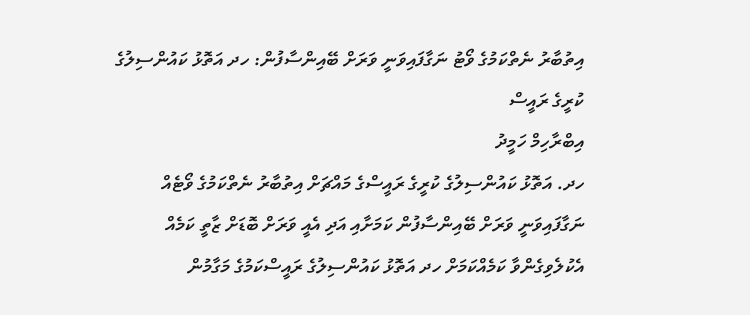އިތުބާރު ނެތްކަމުގެ ވޯޓު ނަގާފައިވަނީ ވަރަށް ބޭއިންސާފުން: ހދ އަތޮޅު ކައުންސިލުގެ ކުރީގެ ރައީސް
އިބްރާހިމް ހަމީދު
ހދ. އަތޮޅު ކައުންސިލުގެ ކުރީގެ ރައީސްގެ މައްޗަށް އިތުބާރު ނެތްކަމުގެ ވޯޓެއް ނަގާފައިވަނީ ވަރަށް ބޭއިންސާފުން ކަމަށާއި އަދި އެއީ ވަރަށް ބޮޑަށް ޒާތީ ކަމެއް އެކުލެވިގެންވާ ކަމެއްކަމަށް ހދ އަތޮޅު ކައުންސިލުގެ ރައީސްކަމުގެ މަގާމުން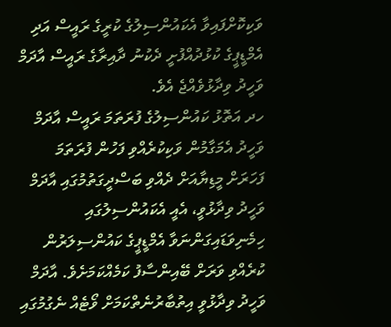ވަކިކޮށްފައިވާ އެކައުންސިލުގެ ކުރީގެ ރައީސް އަދި އެމްޑީޕީގެ ކުޅުދުއްފުށީ ދެކުނު ދާއިރާގެ ރައީސް އާދަމް ވަހީދު ވިދާޅުވެއްޖެ އެވެ.
ހދ އަތޮޅު ކައުންސިލުގެ ފުރަތަމަ ރައީސް އާދަމް ވަހީދު އެމަގާމުން ވަކިކުރެއްވި ފަހުން ފުރަތަމަ ފަހަރަށް މީޑިޔާއަށް ދެއްވި ބަސްދީގަތުމުގައި އާދަމް ވަހީދު ވިދާޅުވީ، އެއީ އެކައުންސިލުގައި ހިމެނިވަޑައިގަންނަވާ އެމްޑީޕީގެ ކައުންސިލަރުން ކުރެއްވި ވަރަށް ބޭއިންސާފު ކަމެއްކަމަށެވެ. އާދަމް ވަހީދު ވިދާޅުވީ އިތުބާރުނެތްކަމަށް ވޯޓެއް ނެގުމުގައި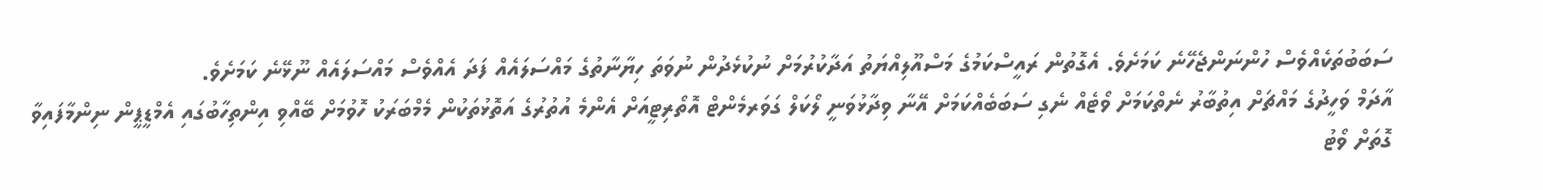ސަބަބުތަކެއްވެސް ހުންނަންޖެހޭނެ ކަމަށެވެ. އެގޮތުން ރައީސްކަމުގެ މަސްއޫލިއްޔަތު އަދާކުރުމަށް ނުކުޅެދުން ނުވަތަ ހިޔާނާތުގެ މައްސަލައެއް ފަދަ އެއްވެސް މައްސަލައެއް ނޫޅޭނެ ކަމަށެވެ.
އާދަމް ވަހީދުގެ މައްޗަށް އިތުބާރު ނެތްކަމަށް ވޯޓެއް ނެގި ސަބަބެއްކަމަށް އޭނާ ވިދާޅުވަނީ ލޯކަލް ގަވަރމެންޓް އޮތޯރިޓީއަށް އެންމެ އުތުރުގެ އަތޮޅުތަކުން މެމްބަރަކު ހޮވުމަށް ބޭއްވި އިންތިހާބުގައި އެމްޑީޕީން ނިންމާފައިވާ ގޮތަށް ވޯޓު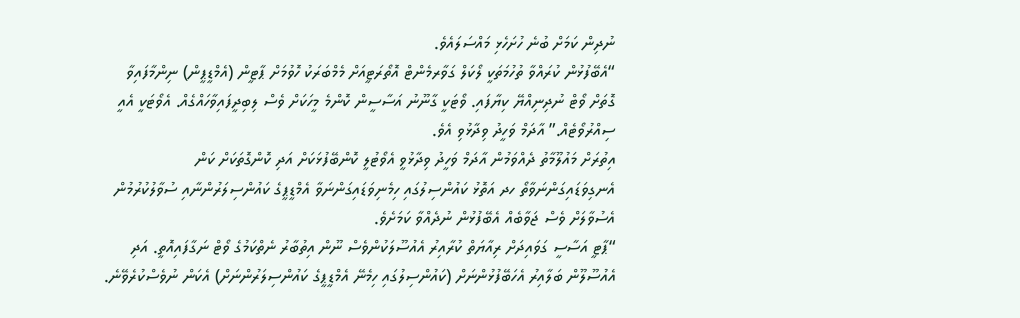ނުދިން ކަމަށް ބުނެ ހުށަހެޅި މައްސަލައެވެ.
“އެބޭފުޅުން ކުރައްވާ ތުހުމަތަކީ ލޯކަލް ގަވާރމެންޓް އޮތޯރަޓީއަށް މެމްބަރަކު ހޮވުމަށް ޕާޓީން (އެމްޑީޕީން) ނިންމާފައިވާ ގޮތަށް ވޯޓް ނުދިނިއްޔޭ ކިޔާފައި. ވޯޓަކީ ގާނޫނު އަސާސީން ކޮންމެ މީހަކަށް ވެސް ލިބިދީފައިވާހައްގެއް. އެވޯޓަކީ އެއީ ސިއްރުވޯޓެއް.” އާދަމް ވަހީދު ވިދާޅުވި އެވެ.
އިތުރަށް މައުލޫމާތު ދެއްވަމުން އާދަމް ވަހީދު ވިދާޅުވީ އެވޯޓުލީ ކޮންބޭފުޅަކަށް އަދި ކޮންގޮތަކަށް ކަން އެނގިވަޑައިގަންނަވާތޯ ހދ އަތޮޅު ކައުންސިލުގައި ހިމެނިވަޑައިގަންނަވާ އެމްޑީޕީގެ ކައުންސިލަރުންނާއި ސުވާލުކުރުމުން އެސުވާލަށް ވެސް ޖަވާބެއް އެބޭފުޅުން ނުދެއްވާ ކަމަށެވެ.
“ޕާޓީ އަސާސީ ގަވައިދަށް ރިއާޔަތް ކުރާއިރު އެއުސޫލަކުންވެސް ނޫން އިތުބާރު ނެތްކަމުގެ ވޯޓް ނަގާފައިއޮތީ. އަދި އެއުސޫލޫން ބަލާއިރު އެހަބޭފުޅުންނަށް (ކައުންސިލުގައި ހިމެނޭ އެމްޑީޕީގެ ކައުންސިލަރުންނަށް) އެކަން ނުވެސްކުރެވޭނެ.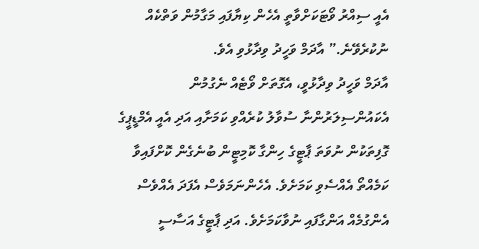އެއީ ސިއްރު ވޯޓަކަށްވާތީ އެހެން ކިޔާފައި މަގާމުން ވަތްކެއް ނުކުރެވޭނެ.” އާދަމް ވަހީދު ވިދާޅުވި އެވެ.
އާދަމް ވަހީދު ވިދާޅުވީ، އެގޮތަށް ވޯޓެއް ނެގުމުން އެކައުންސިލަރުންނާ ސުވާލު ކުރެއްވި ކަމަށާއި އަދި އެއީ އެމްޑީޕީގެ ގޮފިތަކުން ނުވަތަ ޕާޓީގެ ހިންގާ ކޮމިޓީން ބުނެގެން ކޮށްފައިވާ ކަމެއްތޯ އެއްސެވި ކަމަށެވެ. އެހެންނަމަވެސް އެފަދަ އެއްވެސް އެންގުމެއް އަންގާފައި ނުވާކަމަށެވެ. އަދި ޕާޓީގެ އަސާސީ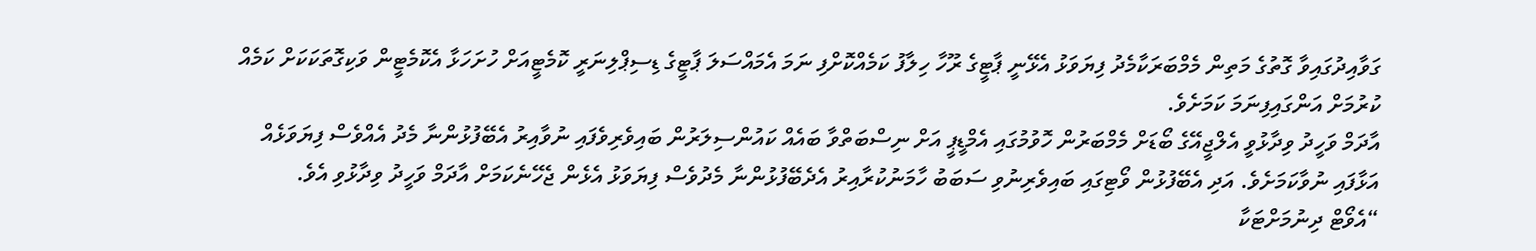ގަވާއިދުގައިވާ ގޮތުގެ މަތިން މެމްބަރަކާމެދު ފިޔަވަޅު އެޅޭނީ ޕާޓީގެ ރޫހާ ހިލާފު ކަމެއްކޮށްފި ނަމަ އެމައްސަލަ ޕާޓީގެ ޑިސިޕްލިނަރީ ކޮމެޓީއަށް ހުށަހަޅާ އެކޮމެޓީން ވަކިގޮތަކަކަށް ކަމެއް ކުރުމަށް އަންގައިފިނަމަ ކަމަށެވެ.
އާދަމް ވަހީދު ވިދާޅުވީ އެލްޖީއޭގެ ބޯޑަށް މެމްބަރުން ހޮވުމުގައި އެމްޑީޕީ އަށް ނިސްބަތްވާ ބައެއް ކައުންސިލަރުން ބައިވެރިވެފައި ނުވާއިރު އެބޭފުޅުންނާ މެދު އެއްވެސް ފިޔަވަޅެއް އަޅާފައި ނުވާކަމަށެވެ. އަދި އެބޭފުޅުން ވޯޓިގައި ބައިވެރިނުވި ސަބަބު ހާމަނުކުރާއިރު އެދެބޭފުޅުންނާ މެދުވެސް ފިޔަވަޅު އެޅެން ޖެހޭނެކަމަށް އާދަމް ވަހީދު ވިދާޅުވި އެވެ.
“އެވޯޓް ދިނުމަށްޓަކާ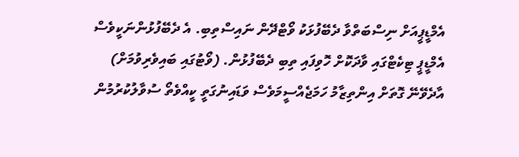އެމްޑީޕީއަށް ނިސްބަތްވާ ދެބޭފުޅަކު ވޯޓްދޭން ނައިސްތިބި. އެ ދެބޭފުޅުންނަކީވެސް އެމްޑީޕީ ޓިކެޓްގައި ވާދަކޮށް ހޮވިފައި ތިބި ދެބޭފުޅުން. (ވޯޓުގައި ބައިވެރިވުމަށް) އާދެވޭނޭ ގޮތަށް އިންތިޒާމު ހަމަޖެއްސީމަވެސް ވަޑައިނުގަތީ ކީއްވެތޯ ސުވާލުކުރުމުން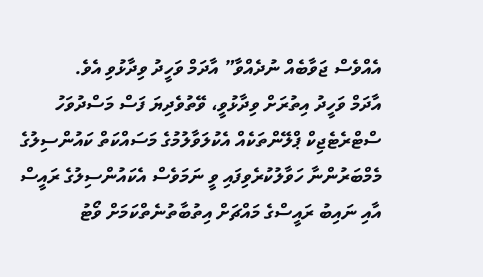އެއްވެސް ޖަވާބެއް ނުދެއްވާ” އާދަމް ވަހީދު ވިދާޅުވި އެވެ.
އާދަމް ވަހީދު އިތުރަށް ވިދާޅުވީ، ވޭތުވެދިޔަ ފަސް މަސްދުވަހު ސްޓްރެޓެޖިކް ޕްލޭންތަކެއް އެކުލަވާލުމުގެ މަސައްކަތް ކައުންސިލުގެ މެމްބަރުންނާ ހަވާލުކުރެވިފައި ވީ ނަމަވެސް އެކައުންސިލުގެ ރައީސް އާއި ނައިބު ރައީސްގެ މައްޗަށް އިތުބާތުނެތްކަމަށް ވޯޓު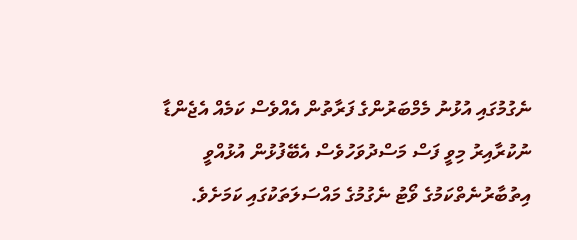ނެގުމުގައި އުޅުނު މެމްބަރުންގެ ފަރާތުން އެއްވެސް ކަމެއް އެޖެންޑާ ނުކުރާއިރު މިވީ ފަސް މަސްދުވަހުވެސް އެބޭފުޅުން އުޅުއްވީ އިތުބާރުނެތްކަމުގެ ވޯޓު ނެގުމުގެ މައްސަލަތަކުގައި ކަމަށެވެ.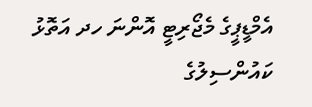އެމްޑީޕީގެ މެޖޯރިޓީ އޮންނަ ހދ އަތޮޅު ކައުންސިލުގެ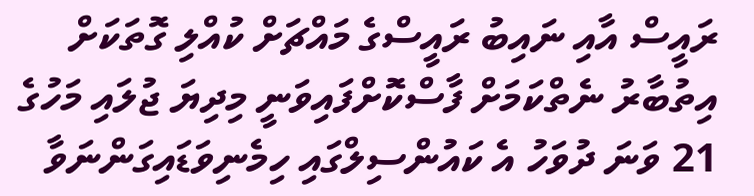ރައީސް އާއި ނައިބު ރައީސްގެ މައްޗަށް ކުއްލި ގޮތަކަށް އިތުބާރު ނެތްކަމަށް ފާސްކޮށްފައިވަނީ މިދިޔަ ޖުލައި މަހުގެ 21 ވަނަ ދުވަހު އެ ކައުންސިލްގައި ހިމެނިވަޑައިގަންނަވާ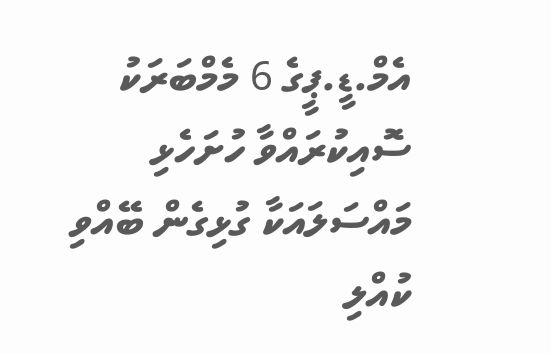އެމް.ޑީ.ޕީގެ 6 މެމްބަރަކު ސޮއިކުރައްވާ ހުށަހެޅި މައްސަލައަކާ ގުޅިގެން ބޭއްވި ކުއްލި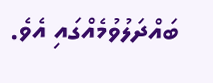ބައްދަލުވުމެއްގައި އެވެ.